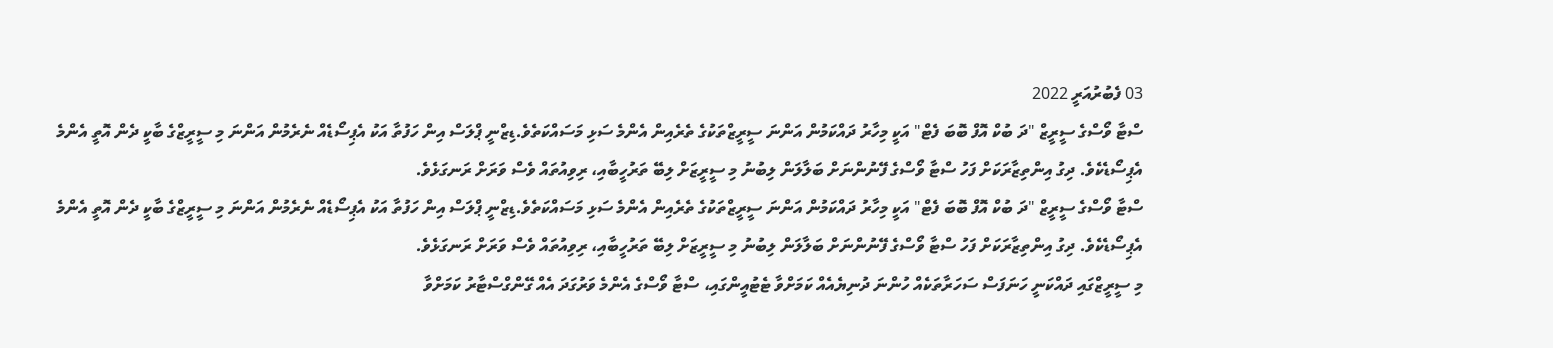03 ފެބުރުއަރީ 2022
ސްޓާ ވޯސްގެ ސީރީޒް "ދަ ބުކް އޮފް ބޮބަ ފެޓް" އަކީ މިހާރު ދައްކަމުން އަންނަ ސީރީޒްތަކުގެ ތެރެއިން އެންމެ ސަޅި މަސައްކަތެވެ.ޑިޒްނީ ޕްލަސް އިން ހަފުތާ އަކު އެޕިސޯޑެއް ނެރެމުން އަންނަ މި ސީރީޒްގެ ބާކީ ދެން އޮތީ އެންމެ އެޕިސޯޑެކެވެ. ދިގު އިންތިޒާރަކަށް ފަހު ސްޓާ ވޯސްގެ ފޭނުންނަށް ބަލާލަން ލިބުނު މި ސީރީޒަށް ލިބޭ ތަރުހީބާއި، ރިވިއުތައް ވެސް ވަރަށް ރަނގަޅެވެ.
ސްޓާ ވޯސްގެ ސީރީޒް "ދަ ބުކް އޮފް ބޮބަ ފެޓް" އަކީ މިހާރު ދައްކަމުން އަންނަ ސީރީޒްތަކުގެ ތެރެއިން އެންމެ ސަޅި މަސައްކަތެވެ.ޑިޒްނީ ޕްލަސް އިން ހަފުތާ އަކު އެޕިސޯޑެއް ނެރެމުން އަންނަ މި ސީރީޒްގެ ބާކީ ދެން އޮތީ އެންމެ އެޕިސޯޑެކެވެ. ދިގު އިންތިޒާރަކަށް ފަހު ސްޓާ ވޯސްގެ ފޭނުންނަށް ބަލާލަން ލިބުނު މި ސީރީޒަށް ލިބޭ ތަރުހީބާއި، ރިވިއުތައް ވެސް ވަރަށް ރަނގަޅެވެ.
މި ސީރީޒްގައި ދައްކަނީ ހަނަފަސް ސަހަރާތަކެއް ހުންނަ ދުނިޔެއެއް ކަމަށްވާ ޓެޓުއީންގައި، ސްޓާ ވޯސްގެ އެންމެ ވަރުގަދަ އެއް ގޭންގްސްޓާރު ކަމަށްވާ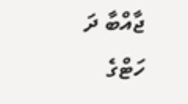ޖާއްބާ ދަ ހަޓްގެ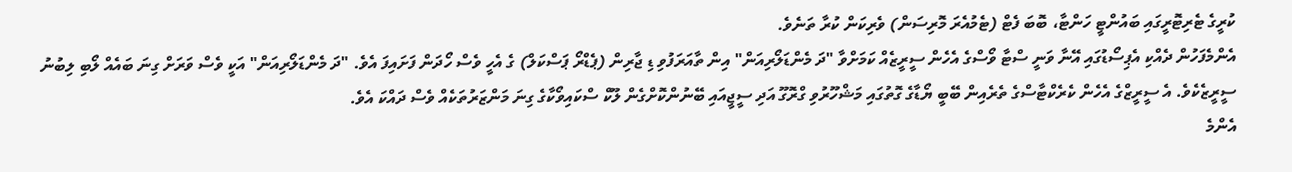ކުރީގެ ޓެރިޓޮރީގައި ބައުންޓީ ހަންޓާ، ބޮބަ ފެޓް (ޓެމުއެރަ މޮރިސަން) ވެރިކަން ކުރާ ތަނެވެ.
އެންމެފަހުން ދެއްކި އެޕިސޯޑުގައި އޭނާ ވަނީ ސްޓާ ވޯސްގެ އެހެން ސީރީޒެއް ކަމަށްވާ "ދަ މެންޑަލޯރިއަން" އިން ތާއަރަފުވި ޑި ޖާރިން (ޕެޑްރޯ ޕަސްކަލް) ގެ އެހީ ވެސް ހޯދަން ފަށައިފަ އެވެ. "ދަ މެންޑަލޯރިއަން" އަކީ ވެސް ވަރަށް ގިނަ ބައެއް ލޯބި ލިބުނު ސީރީޒެކެވެ. އެ ސީރީޒްގެ އެހެން ކެރެކްޓާސްގެ ތެރެއިން ބޭބީ ޔޯޑާގެ ގޮތުގައި މަޝްހޫރުވި ގްރޮގޫ އަދި ސީޖީއައި ބޭނުންކޮށްގެން ލޫކް ސްކައިވޯކާގެ ގިނަ މަންޒަރުތަކެއް ވެސް ދައްކަ އެވެ.
އެންމެ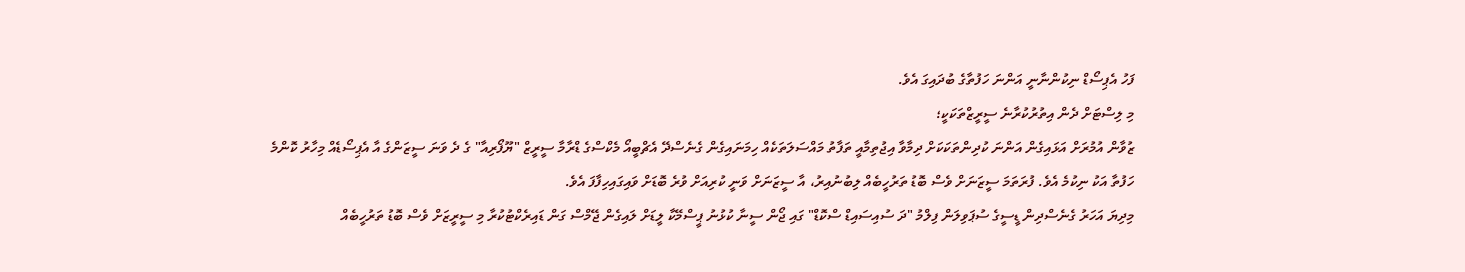ފަހު އެޕިސޯޑް ނިކުންނާނީ އަންނަ ހަފުތާގެ ބުދައިގަ އެވެ.
މި ލިސްޓަށް ދެން އިތުރުކުރާނެ ސީރީޒްތަކަކީ؛
ޒުވާން އުމުރަށް އަޅައިގެން އަންނަ ކުދިންތަކަކަށް ދިމާވާ އިޖުތިމާއީ ތަފާތު މައްސަލަތަކެއް ހިމަނައިގެން ގެނެސްދޭ އެޗްބީއޯ މެކްސްގެ ޑްރާމާ ސީރީޒް "ޔޫފޯރިއާ" ގެ ދެ ވަނަ ސީޒަންގެ އާ އެޕިސޯޑެއް މިހާރު ކޮންމެ ހަފުތާ އަކު ނިކުމެ އެވެ. ފުރަތަމަ ސީޒަނަށް ވެސް ބޮޑު ތަރުހީބެއް ލިބުނުއިރު، އާ ސީޒަނަށް ވަނީ ކުރިއަށް ވުރެ ބޮޑަށް ވައިގައިހިފާފަ އެވެ.
މިދިޔަ އަހަރު ގެނެސްދިން ޑީސީގެ ސުޕަވިލަން ފިލްމު "ދަ ސުއިސައިޑް ސްކޮޑް" ގައި ޖޯން ސީނާ ކުޅުނު ޕީސްމޭކާ ލީޑަށް ލައިގެން ޖޭމްސް ގަން ޑައިރެކްޓުކުރާ މި ސީރީޒަށް ވެސް ބޮޑު ތަރުހީބެއް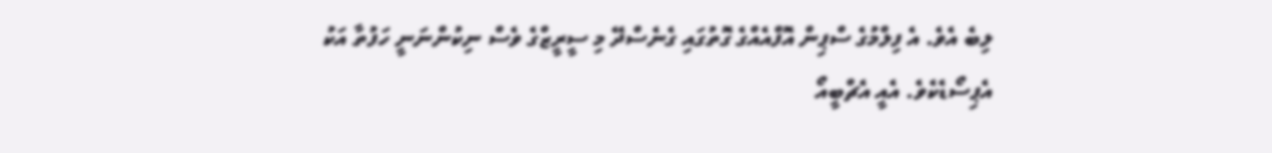ލިބެ އެވެ. އެ ފިލްމުގެ ސްޕިން އޮފްއެއްގެ ގޮތުގައި ގެނެސްދޭ މި ސީރީޒްގެ ވެސް ނިކުންނަނީ ހަފުތާ އަކު އެޕިސޯޑެކެވެ. އެއީ އެޗްބީއޯ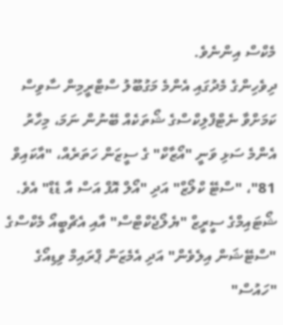މެކްސް އިންނެވެ.
ދިވެހިންގެ މެދުގައި އެންމެ މަގުބޫލު ސްޓްރީމިން ސާވިސް ކަމަށްވާ ނެޓްފްލިކްސްގެ ޝޯތަކެއް ބޭނުން ނަމަ، މިހާރު އެންމެ ސަޅި ވަނީ "އޯޒާކް" ގެ ސީޒަން ހަތަރެއް، "އާކައިވް 81"، "ސްޓޭ ކްލޯޒް" އަދި "އޯލް އޮފް އަސް އާ ޑެޑް" އެވެ. ޝޯޓައިމްގެ ސީރީޒް "ޔެލޯޖެކްޓްސް" އާއި އެޗްބީއޯ މެކްސްގެ "ސްޓޭޝަން އިލެވެން" އަދި އެމެޒަން ޕްރައިމް ވިޑިއޯގެ "ހައުސް"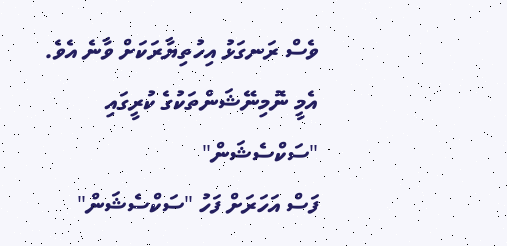ވެސް ރަނގަޅު އިހުތިޔާރަކަށް ވާނެ އެވެ.
އެމީ ނޮމިނޭޝަންތަކުގެ ކުރީގައި "ސަކްސެޝަން"
ފަސް އަހަރަށް ފަހު "ސަކްސެޝަން"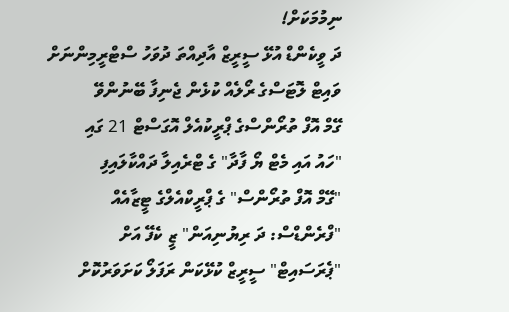ނިމުމަކަށް!
ދަ ވީކެންޑް އުޅޭ ސީރީޒް އާދިއްތަ ދުވަހު ސްޓްރީމިންނަށް
ވައިޓް ލޮޓަސްގެ ރޯލެއް ކުޅެން ޖެނިފާ ބޭނުންވޭ
ގޭމް އޮފް ތުރޯންސްގެ ޕްރީކުއެލް އޮގަސްޓް 21 ގައި
"ހައު އައި މެޓް ޔޯ ފާދާ" ގެ ޓްރެއިލާ ދައްކާލައިފި
"ގޭމް އޮފް ތުރޯންސް" ގެ ޕްރީކްއެލްގެ ޓީޒާއެއް
"ފްރެންޑްސް: ދަ ރިޔުނިއަން" ޒީ ކެފޭ އަށް
"ޕެރަސައިޓް" ސީރީޒް ކުޅޭކަން ރަފަލޯ ކަށަވަރުކޮށް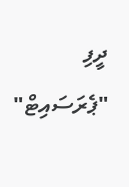ދީފި
"ޕެރަސައިޓް"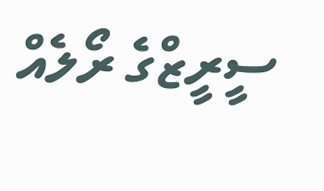ސީރީޒްގެ ރޯލެއް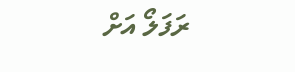ރަފަލޯ އަށް